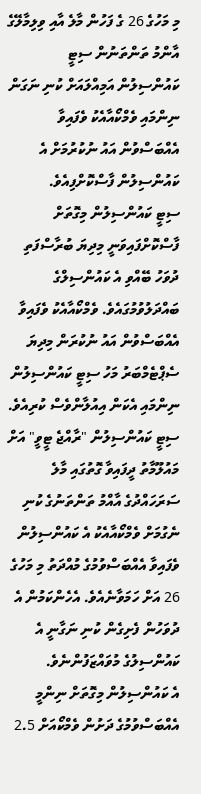މި މަހުގެ 26 ގެ ފަހުން މާލެ އާއި ވިލިމާލޭގެ އާންމު ތަންތަނުން ސިޓީ ކައުންސިލުން އަމިއްލައަށް ކުނި ނަގަން ނިންމައި ވެމްކޯއާއެކު ވެފައިވާ އެއްބަސްވުން އައު ނުކުރުމަށް އެ ކައުންސިލުން ފާސްކޮށްފިއެވެ.
ސިޓީ ކައުންސިލުން މިގޮތަށް ފާސްކޮށްފައިވަނީ މިދިޔަ ބުރާސްފަތި ދުވަހު ބޭއްވި އެ ކައުންސިލްގެ ބައްދަލުވުމުގައެވެ. ވެމްކޯއާއެކު ވެފައިވާ އެއްބަސްވުން އައު ނުކުރަން މިދިޔަ ސެޕްޓެމްބަރު މަހު ސިޓީ ކައުންސިލުން ނިންމައި އެކަން އިއުލާންވެސް ކުރިއެވެ.
ސިޓީ ކައުންސިލުން "ރާއްޖެ ޓީވީ" އަށް މައުލޫމާތު ދީފައިވާ ގޮތުގައި މާލެ ސަރަހައްދުގެ އާއްމު ތަންތަނުގެ ކުނި ނެގުމަށް ވެމްކޯއާއެކު އެ ކައުންސިލުން ވެފައިވާ އެއްބަސްވުމުގެ މުއްދަތު މި މަހުގެ 26 އަށް ހަމަވާނެއެވެ. އެހެންކަމުން އެ ދުވަހުން ފެށިގެން ކުނި ނަގާނީ އެ ކައުންސިލުގެ މުވައްޒަފުންނެވެ.
އެ ކައުންސިލުން މިގޮތަށް ނިންމީ އެއްބަސްވުމުގެ ދަށުން ވެމްކޯއަށް 2.5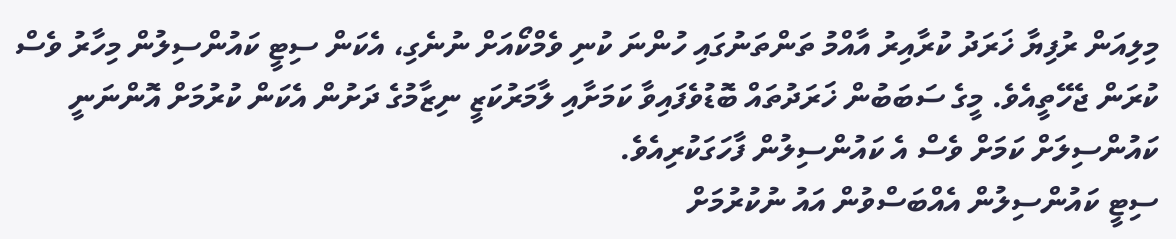މިލިއަން ރުފިޔާ ޚަރަދު ކުރާއިރު އާއްމު ތަންތަނުގައި ހުންނަ ކުނި ވެމްކޯއަށް ނުނެގި، އެކަން ސިޓީ ކައުންސިލުން މިހާރު ވެސް ކުރަން ޖެހޭތީއެވެ. މީގެ ސަބަބުން ޚަރަދުތައް ބޮޑުވެފައިވާ ކަމަށާއި ލާމަރުކަޒީ ނިޒާމުގެ ދަށުން އެކަން ކުރުމަށް އޮންނަނީ ކައުންސިލަށް ކަމަށް ވެސް އެ ކައުންސިލުން ފާހަގަކުރިއެވެ.
ސިޓީ ކައުންސިލުން އެއްބަސްވުން އައު ނުކުރުމަށް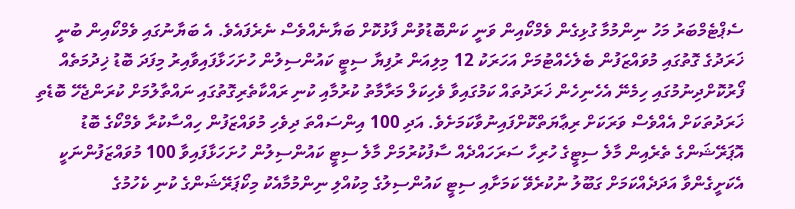ސެޕްޓެމްބަރު މަހު ނިންމުމާ ގުޅިގެން ވެމްކޯއިން ވަނީ ކަންބޮޑުވުން ފާޅުކޮށް ބަޔާނެއްވެސް ނެރެފައެވެ. އެ ބަޔާނުގައި ވެމްކޯއިން ބުނީ ޚަރަދުގެ ގޮތުގައި މުވައްޒަފުން ބެލެހެއްޓުމަށް އަހަރަކު 12 މިލިއަން ރުފިޔާ ސިޓީ ކައުންސިލުން ހުށަހަޅާފައިވާއިރު މިފަދަ ބޮޑު ޚިދުމަތެއް ފޯރުކޮށްދިނުމުގައި ހިމެނޭ އެހެނިހެން ޚަރަދުތައް ކަމުގައިވާ ވެހިކަލް މަރާމާތު ކުރުމާއި ކުނި ރައްކާތެރިގޮތުގައި ނައްތާލުމަށް ކުރަންޖެހޭ ބޮޑެތި ޚަރަދުތަކަށް އެއްވެސް ވަރަކަށް ރިޢާޔަތްކޮށްފައިނުވާކަމަށެވެ. އަދި 100 އިންސައްތަ ދިވެހި މުވައްޒަފުން ހިއްސާކުރާ ވެމްކޯގެ ބޮޑު އޮޕަރޭޝަންގެ ތެރެއިން މާލެ ސިޓީގެ ހުރިހާ ސަރަހައްދެއް ސާފުކުރުމަށް މާލެ ސިޓީ ކައުންސިލުން ހުށަހަޅާފައިވާ 100 މުވައްޒަފުންނަކީ އެކަށީގެންވާ އަދަދެއްކަމަށް ގަބޫލު ނުކުރެވޭ ކަމަށާއި ސިޓީ ކައުންސިލުގެ މިކުއްލި ނިންމުމާއެކު މިކޯޕަރޭޝަންގެ ކުނި ކެހުމުގެ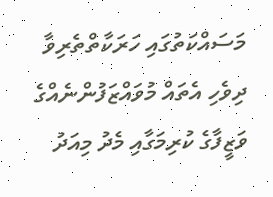މަސައްކަތުގައި ހަރަކާތްތެރިވާ ދިވެހި އެތައް މުވައްޒަފުންނެއްގެ ވަޒީފާގެ ކުރިމަގާއި މެދު މިއަދު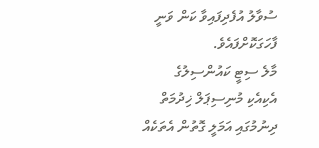ސުވާލު އުފެދިފައިވާ ކަން ވަނީ ފާހަގަކޮށްފައެވެ.
މާލެ ސިޓީ ކައުންސިލުގެ އެކިއެކި މުނިސިޕަލް ޚިދުމަތް ދިނުމުގައި އަމަލީ ގޮތުން އެތަކެއް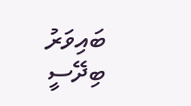ބައިވަރު ބިދޭސީ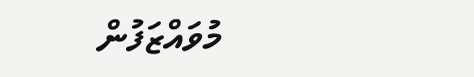މުވައްޒަފުން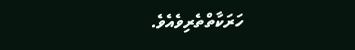ހަރަކާތްތެރިވެއެވެ.